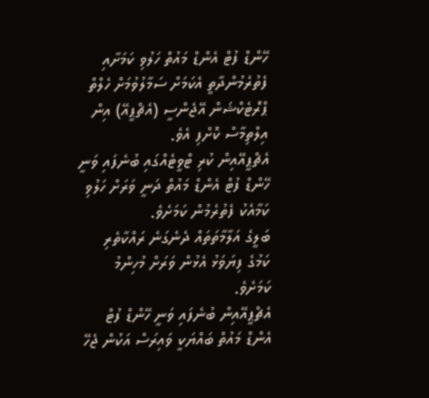ހޭންޑް ފުޓް އެންޑް މައުތް ހަލުވި ކަމަށާއި ފެތުރެމުންދާތީ އެކަމަށް ސަމާލުވުމަށް ހެލްތް ޕްރޮޓެކްޝަން އޭޖެންސީ (އެޗްޕީއޭ) އިން އިލްތިމާސް ކޮށްފި އެވެ.
އެޗްޕީއޭއިން ކުރި ޓްވީޓެއްގައި ބުނެފައި ވަނީ ހޭންޑް ފުޓް އެންޑް މައުތް ދަނީ ވަރަށް ހަލުވި ކަމާއެކު ފެތުރެމުން ކަމަށެވެ.
ބަލީގެ އަލާމާތަތައް ދެނެގަނެ ރައްކާތެރި ކަމުގެ ފިޔަވަޅު އެޅުން ވަރަށް މުހިންމު ކަމަށެވެ.
އެޗްޕީއޭއިން ބުނެފައި ވަނީ ހޭންޑް ފުޓް އެންޑް މައުތް ބައްޔަކީ ވައިރަސް އަކުން ޖެހޭ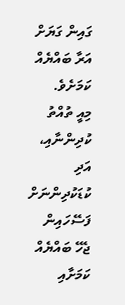ގައިން ގަޔަށް އަރާ ބައްޔެއް ކަމަށެވެ.
މިއީ ތުއްތު ކުދިންނާއި، އަދި ކުޑަކުދިންނަށް ފަސޭހައިން ޖެހޭ ބައްޔެއް ކަމަށާއި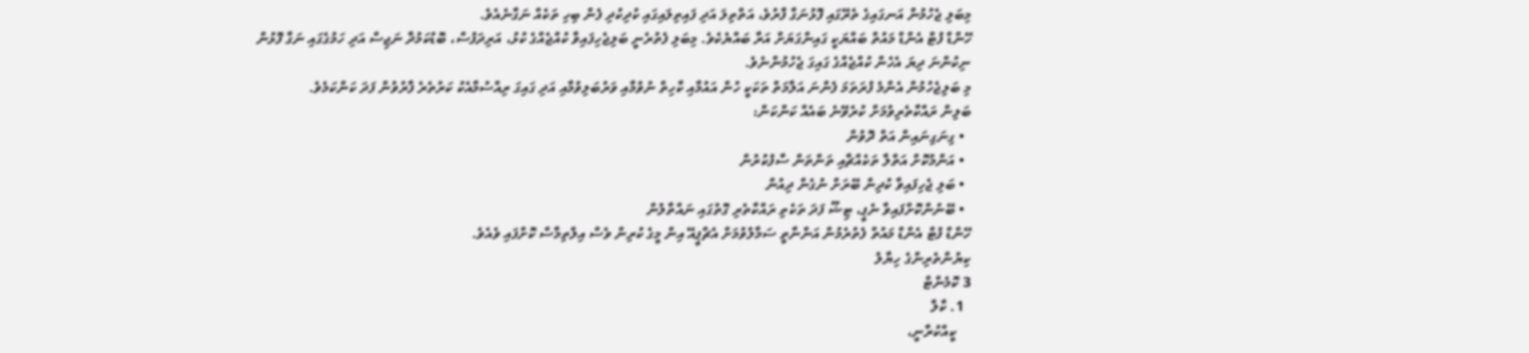މިބަލި ޖެހުމުން އަނގައިގެ ތެރޭގައި ފޮޅުނަގާ ފާރުވެ، އަތްތިލަ އަދި ފައިތިލައިގައި ކުދިކުދި ފެން ބިހި ތަކެއް ނަގާނެއެވެ.
ހޭންޑް ފުޓް އެންޑް މައުތް ބައްޔަކީ ގައިންގަޔަށް އަރާ ބައްޔެކެވެ. މިބަލި ފެތުރެނީ ބަލިޖެހިފައިވާ ކުއްޖެއްގެ ކުޅު، އަރިދަފުސް، ބޮޑުކަމުދާ ނަޖިސް އަދި ހަމުގެގައި ނަގާ ފޮޅުން ނިކުންނަ ދިޔަ އެހެން ކުއްޖެއްގެ ގައިގަ ޖެހުމުންނެވެ.
މި ބަލިޖެހުމުން އެންމެ ފުރަތަމަ ފެންނަ އަލާމަތް ތަކަކީ ހުން އައުމާއި ކާހިތް ނުވުމާއި ވަރުބަލިވުމާއި އަދި ގައިގަ ރިއްސުމާއެކު ކަރުތެރެ ފާރުވުން ފަދަ ކަންކަމެވެ.
ބަލިން ރައްކާތެރިވުމަށް ކުރެވޭނެ ބައެއް ކަންކަން:
  • ގިނަގިނައިން އަތް ދޮވުން
  • އަންމުކޮށް އަތްލާ ތަކެއްޗާއި ތަންތަން ސާފުކުރުން
  • ބަލި ޖެހިފައިވާ ކުދިން ބޭރަށް ނުގެން ދިއުން
  • ބޭނުންކޮށްފައިވާ ނެޕީ، ޓިޝޫ ފަދަ ތަކެތި ރައްކާތެރި ގޮތުގައި ނައްތާލުން
ހޭންޑް ފުޓް އެންޑް މައުތް ފެތުރެމުން އަންނާތީ ސަމާލުވުމަށް އެޗްޕީއޭ އިން މީގެ ކުރިން ވެސް އިލްތިމާސް ކޮށްފައި ވެއެވެ.
ކިޔުންތެރިންގެ ހިޔާލު
3 ކޮމެންޓް
  1. ކާލާ
    ކީއްކުރާނީ،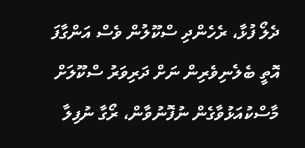ދެލޯ ފުޅާ، ރެހެންދި ސްކޫލުން ވެސް އަންގާފަ އޮތީ ބެލެނިވެރިން ނަށް ދަރިވަރު ސްކޫލަށް މާސްކުއަޅުވާގެން ނުފޮނުވާން، ރޯގާ ނުފިލާ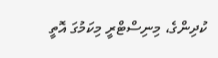ކުދިންގެ، މިނިސްޓްރީ މިކަމުގަ އޮތީ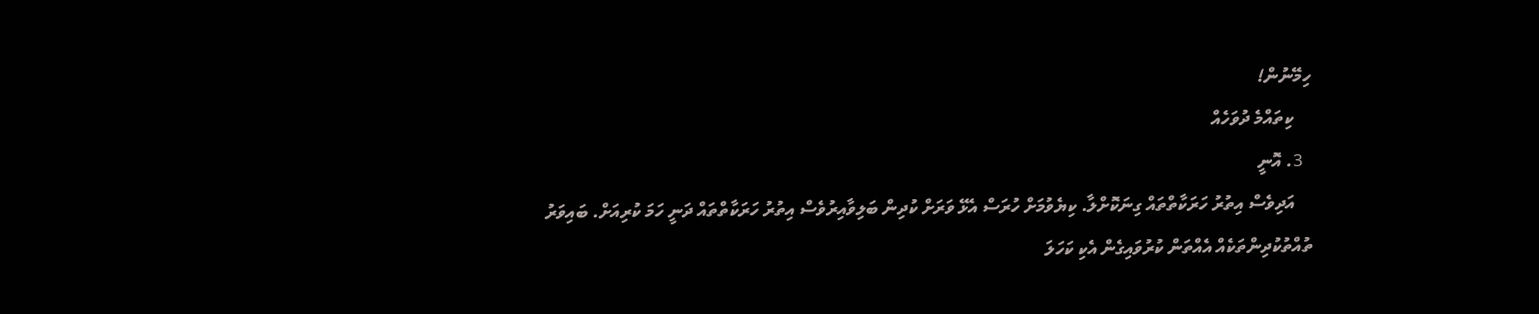ހިމޭނުން!
    ކިތައްމެ ދުވަހެއް
  3. އޮނީ
    އަދިވެސް އިތުރު ހަރަކާތްތައް ގިނަކޮށްލާ. ކިޔެވުމަށް ހުރަސް އެޅޭ ވަރަށް ކުދިން ބަލިވާއިރުވެސް އިތުރު ހަރަކާތްތައް ދަނީ ހަމަ ކުރިއަށް. ބައިވަރު ތުއްތުކުދިންތަކެއް އެއްތަން ކުރުވައިގެން އެކި ކަހަލަ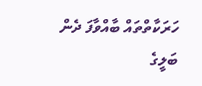ހަރަކާތްތައް ބާއްވާފަ ދެން ބަލީގެ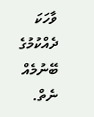ވާހަކަ ދެއްކުމުގެ ބޭނުމެއް ނެތް.